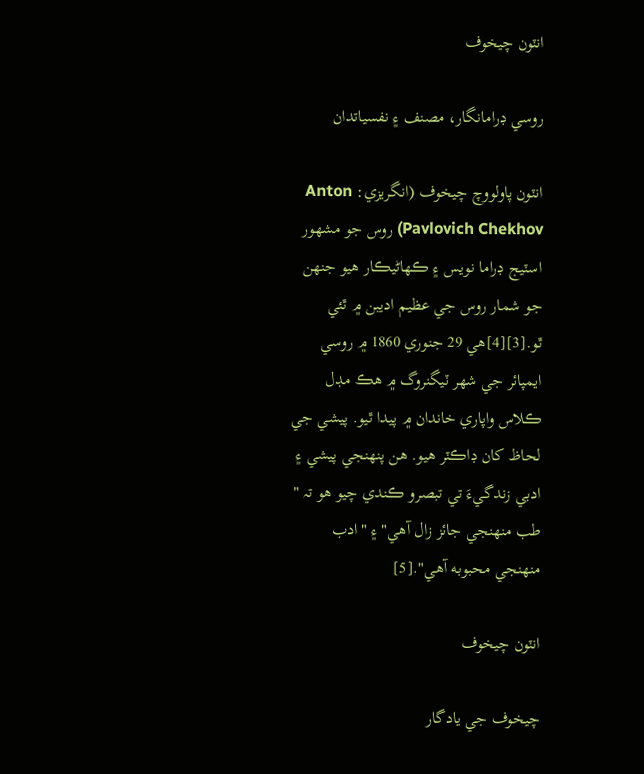انٽون چيخوف

روسي ڊرامانگار، مصنف ۽ نفسياتدان

انٽون پاولووچ چيخوف (انگريزي: Anton Pavlovich Chekhov) روس جو مشھور اسٽيج ڊراما نويس ۽ ڪھاڻيڪار ھيو جنھن جو شمار روس جي عظيم اديبن ۾ ٿئي ٿو.[3][4]ھي 29 جنوري 1860 ۾ روسي ايمپائر جي شھر ٽيگنروگ ۾ ھڪ مڊل ڪلاس واپاري خاندان ۾ پيدا ٿيو. پيشي جي لحاظ کان ڊاڪٽر ھيو. ھن پنھنجي پيشي ۽ ادبي زندگيءَ تي تبصرو ڪندي چيو ھو تہ " طب منھنجي جائز زال آھي" ۽ "ادب منھنجي محبوبه آھي".[5]

انٽون چيخوف

چيخوف جي يادگار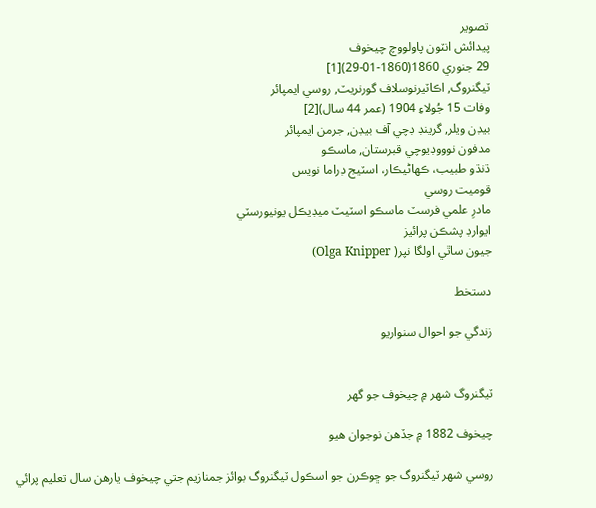تصوير
پيدائش انٽون پاولووچ چيخوف
29 جنوري 1860(1860-01-29)[1]
ٽيگنروگ, اڪاٽيرنوسلاف گورنريٽ, روسي ايمپائر
وفات 15 جُولاءِ 1904 (عمر 44 سال)[2]
بيڊن ويلر, گرينڊ ڊچي آف بيڊن, جرمن ايمپائر
مدفون نوووڊيوچي قبرستان, ماسڪو
ڌنڌو طبيب، ڪھاڻيڪار، اسٽيج ڊراما نويس
قوميت روسي
مادرِ علمي فرسٽ ماسڪو اسٽيٽ ميڊيڪل يونيورسٽي
ايوارڊ پشڪن پرائيز
جيون ساٿي اولگا نپر( Olga Knipper)

دستخط

زندگي جو احوال سنواريو


ٽيگنروگ شھر ۾ چيخوف جو گھر

چيخوف 1882 ۾ جڏھن نوجوان ھيو

روسي شھر ٽيگنروگ جو ڇوڪرن جو اسڪول ٽيگنروگ بوائز جمنازيم جتي چيخوف يارھن سال تعليم پرائي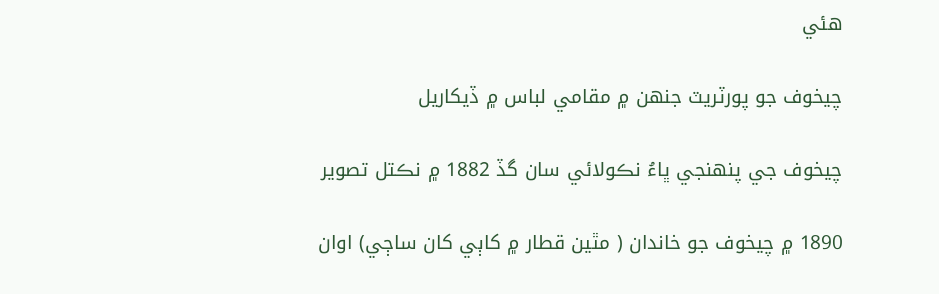ھئي

چيخوف جو پورٽريٽ جنھن ۾ مقامي لباس ۾ ڏيکاريل

چيخوف جي پنھنجي ڀاءُ نڪولائي سان گڏ 1882 ۾ نڪتل تصوير

1890 ۾ چيخوف جو خاندان ( مٿين قطار ۾ کاٻي کان ساڄي) اوان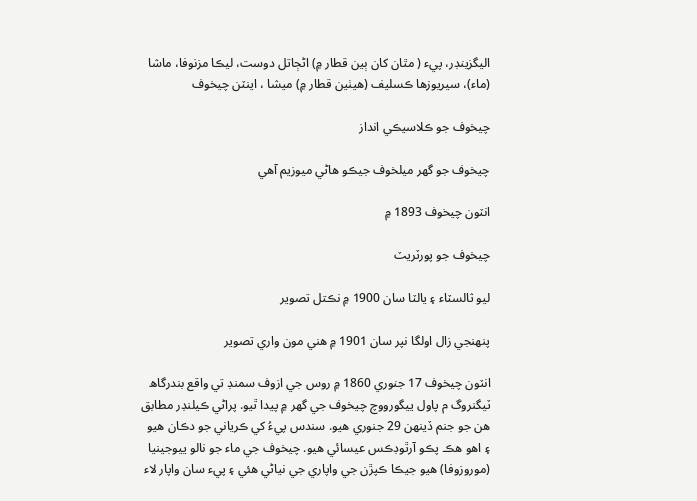اليگزينڊر، پيء ( مٿان کان ٻين قطار ۾) اڻڄاتل دوست، ليڪا مزنوفا، ماشا (ماء)، سيريوزھا ڪسليف (ھيٺين قطار ۾) ميشا ، اينٽن چيخوف

چيخوف جو ڪلاسيڪي انداز

چيخوف جو گھر ميلخوف جيڪو ھاڻي ميوزيم آھي

انٽون چيخوف 1893 ۾

چيخوف جو پورٽريٽ

ليو ثالسٽاء ۽ يالٽا سان 1900 ۾ نڪتل تصوير

پنھنجي زال اولگا نپر سان 1901 ۾ ھني مون واري تصوير

انٽون چيخوف 17 جنوري 1860 ۾ روس جي ازوف سمنڊ تي واقع بندرگاھ ٽيگنروگ م پاول ييگورووچ چيخوف جي گھر ۾ پيدا ٿيو. پراڻي ڪيلنڊر مطابق ھن جو جنم ڏينهن 29 جنوري ھيو. سندس پيءُ کي ڪرياني جو دڪان ھيو ۽ اھو ھڪ پڪو آرٿوڊڪس عيسائي ھيو. چيخوف جي ماء جو نالو ييوجينيا (موروزوفا) ھيو جيڪا ڪپڙن جي واپاري جي نياڻي ھئي ۽ پيء سان واپار لاء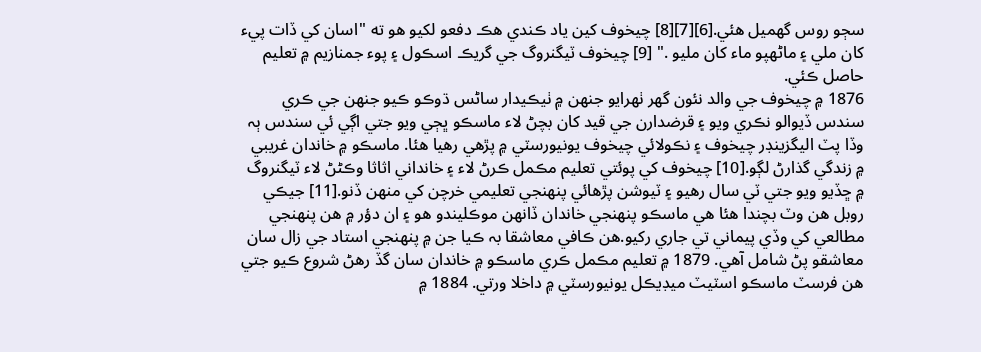سڄو روس گھميل ھئي.[6][7][8] چيخوف کين ياد ڪندي ھڪ دفعو لکيو هو ته "اسان کي ڏات پيء کان ملي ۽ ماڻھپو ماء کان مليو ." [9] چيخوف ٽيگنروگ جي گريڪ اسڪول ۽ پوء جمنازيم ۾ تعليم حاصل ڪئي.
1876 ۾ چيخوف جي والد نئون گھر ٺھرايو جنھن ۾ ٺيڪيدار ساڻس ڌوڪو ڪيو جنھن جي ڪري سندس ڏيوالو نڪري ويو ۽ قرضدارن جي قيد کان بچڻ لاء ماسڪو ڀڄي ويو جتي اڳي ئي سندس ٻہ وڏا پٽ اليگزينڊر چيخوف ۽ نڪولائي چيخوف يونيورسٽي ۾ پڙهي رھيا ھئا. ماسڪو ۾ خاندان غريبي ۾ زندگي گذارڻ لڳو.[10] چيخوف کي پوئتي تعليم مڪمل ڪرڻ لاء ۽ خانداني اثاثا وڪڻڻ لاء ٽيگنروگ ۾ ڇڏيو ويو جتي ٽي سال رھيو ۽ ٽيوشن پڙھائي پنھنجي تعليمي خرچن کي منھن ڏنو.[11] جيڪي روبل ھن وٽ بچندا ھئا ھي ماسڪو پنھنجي خاندان ڏانھن موڪليندو هو ۽ ان دؤر ۾ ھن پنھنجي مطالعي کي وڏي پيماني تي جاري رکيو.ھن ڪافي معاشقا بہ ڪيا جن ۾ پنھنجي استاد جي زال سان معاشقو پڻ شامل آهي. 1879 ۾ تعليم مڪمل ڪري ماسڪو ۾ خاندان سان گڏ رھڻ شروع ڪيو جتي ھن فرسٽ ماسڪو اسٽيٽ ميڊيڪل يونيورسٽي ۾ داخلا ورتي. 1884 ۾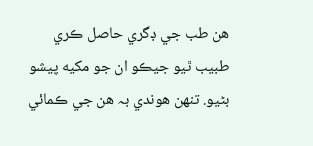ھن طب جي ڊگري حاصل ڪري طبيب ٿيو جيڪو ان جو مکيه پيشو بڻيو. تنھن ھوندي بہ ھن جي ڪمائي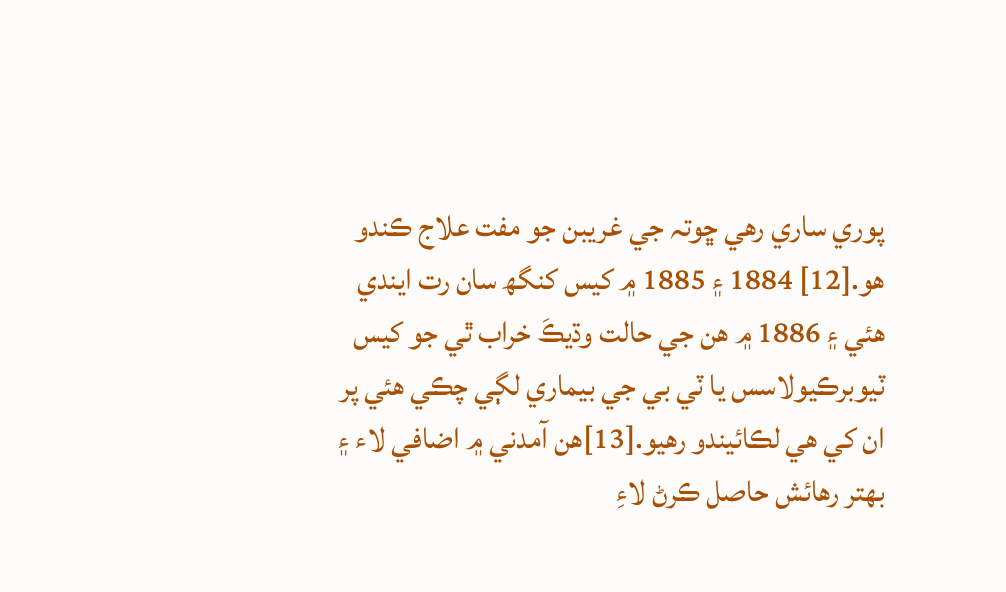پوري ساري رھي ڇوتہ جي غريبن جو مفت علاج ڪندو هو.[12] 1884 ۽ 1885 ۾ کيس کنگھ سان رت ايندي ھئي ۽ 1886 ۾ ھن جي حالت وڌيڪَ خراب ٿي جو کيس ٽيوبرڪيولاسس يا ٽي بي جي بيماري لڳي چڪي ھئي پر ان کي ھي لڪائيندو رھيو.[13]ھن آمدني ۾ اضافي لاء ۽ بھتر رھائش حاصل ڪرڻ لاءِ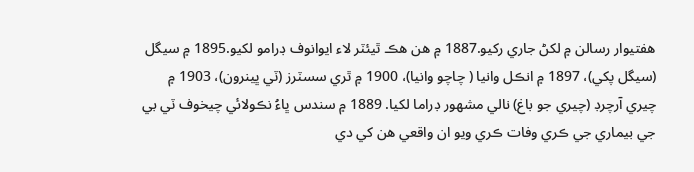ھفتيوار رسالن ۾ لکڻ جاري رکيو.1887 ۾ ھن ھڪ ٿيئٽر لاء ايوانوف ڊرامو لکيو.1895 ۾ سيگل (سيگل پکي)، 1897 ۾ انڪل وانيا ( چاچو وانيا)، 1900 ۾ ٿري سسٽرز (ٽي ڀينرون)، 1903 ۾ چيري آرچرڊ (چيري جو باغ) نالي مشھور ڊراما لکيا. 1889 ۾ سندس ڀاءُ نڪولائي چيخوف ٽي بي جي بيماري جي ڪري وفات ڪري ويو ان واقعي ھن کي دي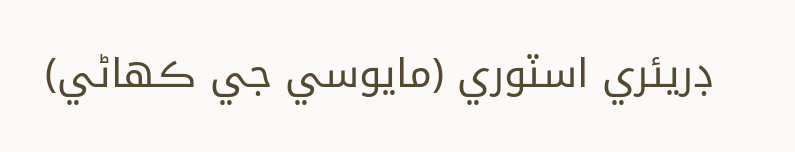ڊريئري اسٽوري (مايوسي جي ڪھاڻي)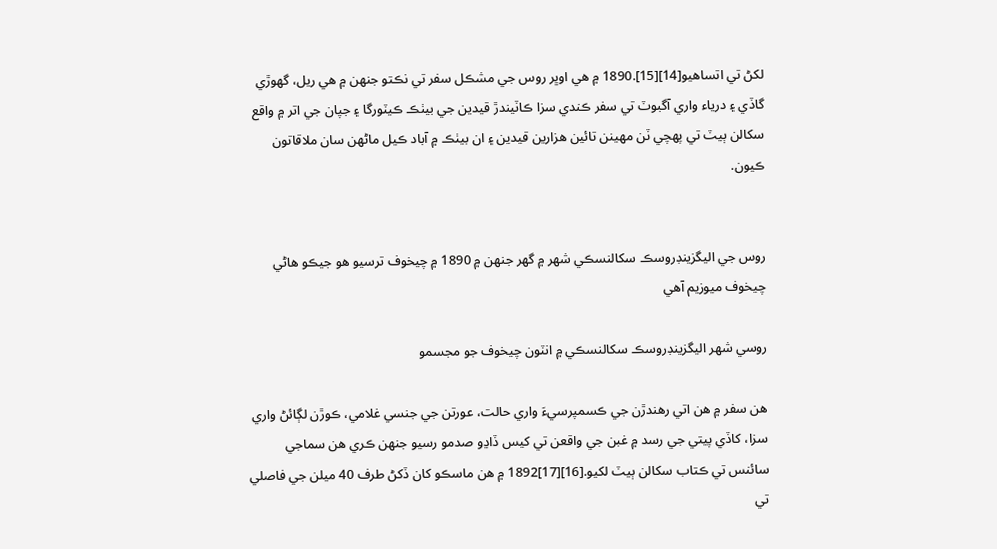لکڻ تي اتساھيو[14][15].1890 ۾ ھي اوڀر روس جي مشڪل سفر تي نڪتو جنھن ۾ ھي ريل، گھوڙي گاڏي ۽ درياء واري آگبوٽ تي سفر ڪندي سزا ڪاٽيندڙ قيدين جي بيٺڪ ڪيٽورگا ۽ جپان جي اتر ۾ واقع سکالن ٻيٽ تي پھچي ٽن مھينن تائين ھزارين قيدين ۽ ان بيٺڪ ۾ آباد ڪيل ماڻھن سان ملاقاتون ڪيون.


روس جي اليگزينڊروسڪ سکالنسڪي شھر ۾ گھر جنھن ۾ 1890 ۾ چيخوف ترسيو هو جيڪو ھاڻي چيخوف ميوزيم آھي

روسي شھر اليگزينڊروسڪ سکالنسڪي ۾ انٽون چيخوف جو مجسمو

ھن سفر ۾ ھن اتي رھندڙن جي ڪسمپرسيءَ واري حالت، عورتن جي جنسي غلامي، ڪوڙن لڳائڻ واري سزا، کاڏي پيتي جي رسد ۾ غبن جي واقعن تي کيس ڏاڍو صدمو رسيو جنھن ڪري ھن سماجي سائنس تي ڪتاب سکالن ٻيٽ لکيو.[16][17]1892 ۾ ھن ماسڪو کان ڏکڻ طرف 40 ميلن جي فاصلي تي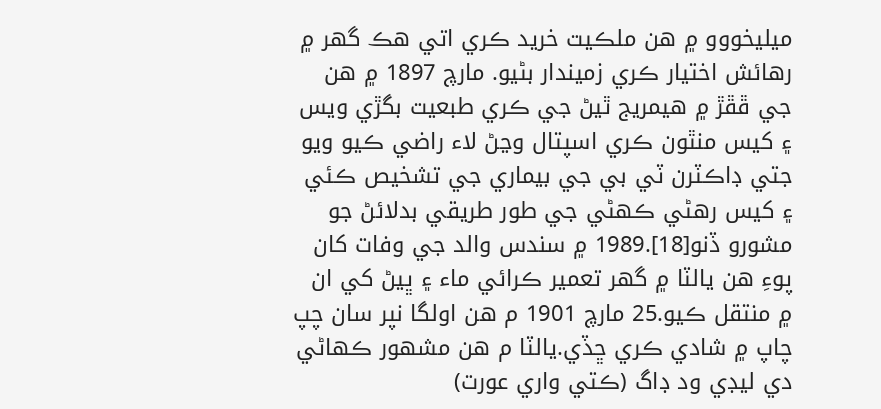ميليخووو ۾ ھن ملڪيت خريد ڪري اتي ھڪ گھر ۾ رھائش اختيار ڪري زميندار بڻيو. مارچ 1897 ۾ ھن جي ڦڦڙ ۾ ھيمريج ٿيڻ جي ڪري طبعيت بگڙي ويس ۽ کيس منٿون ڪري اسپتال وڃڻ لاء راضي ڪيو ويو جتي ڊاڪٽرن ٽي بي جي بيماري جي تشخيص ڪئي ۽ کيس رھڻي ڪھڻي جي طور طريقي بدلائڻ جو مشورو ڏنو[18].1989 ۾ سندس والد جي وفات کان پوءِ ھن يالٽا ۾ گھر تعمير ڪرائي ماء ۽ ڀيڻ کي ان ۾ منتقل ڪيو.25 مارچ 1901 م ھن اولگا نپر سان چپ چاپ ۾ شادي ڪري ڇڏي.يالٽا م ھن مشھور ڪھاڻي دي ليڊي ود ڊاگ (ڪتي واري عورت)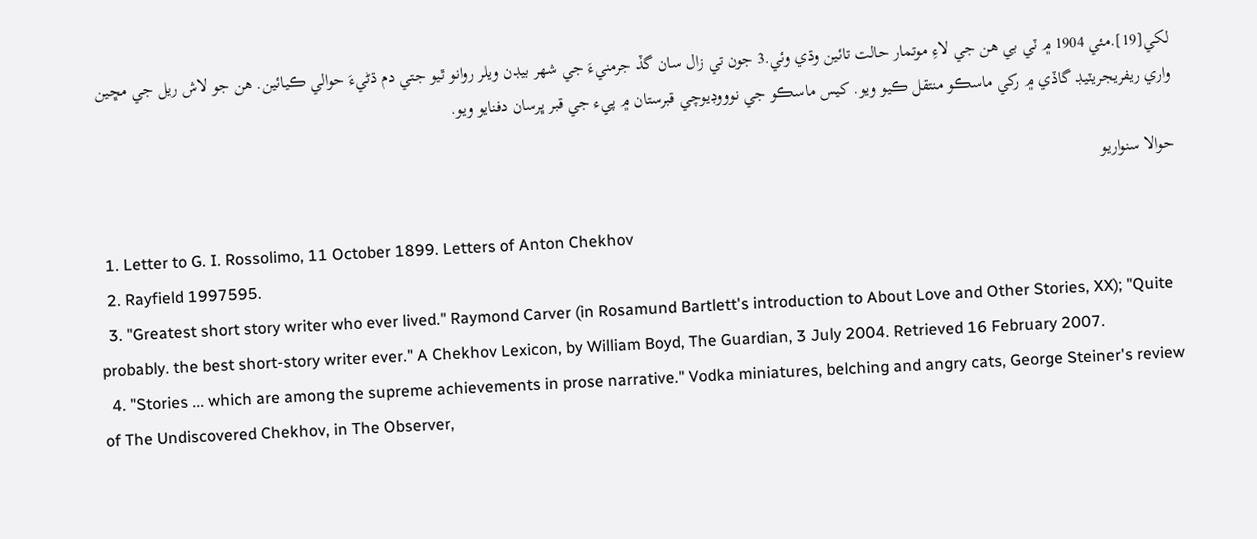لکي[19].مئي 1904 ۾ ٽي بي ھن جي لاءِ موتمار حالت تائين وڌي وئي.3 جون تي زال سان گڏ جرمنيءَ جي شھر بيڊن ويلر روانو ٿيو جتي دم ڌڻيءَ حوالي ڪيائين. ھن جو لاش ريل جي مڇين واري ريفريجريٽيڊ گاڏي ۾ رکي ماسڪو منتقل ڪيو ويو. کيس ماسڪو جي نوووڊيوچي قبرستان ۾ پيء جي قبر ڀرسان دفنايو ويو.

حوالا سنواريو

  1. Letter to G. I. Rossolimo, 11 October 1899. Letters of Anton Chekhov
  2. Rayfield 1997595.
  3. "Greatest short story writer who ever lived." Raymond Carver (in Rosamund Bartlett's introduction to About Love and Other Stories, XX); "Quite probably. the best short-story writer ever." A Chekhov Lexicon, by William Boyd, The Guardian, 3 July 2004. Retrieved 16 February 2007.
  4. "Stories ... which are among the supreme achievements in prose narrative." Vodka miniatures, belching and angry cats, George Steiner's review of The Undiscovered Chekhov, in The Observer,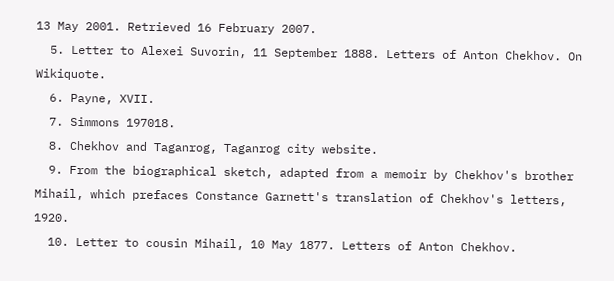13 May 2001. Retrieved 16 February 2007.
  5. Letter to Alexei Suvorin, 11 September 1888. Letters of Anton Chekhov. On Wikiquote.
  6. Payne, XVII.
  7. Simmons 197018.
  8. Chekhov and Taganrog, Taganrog city website.
  9. From the biographical sketch, adapted from a memoir by Chekhov's brother Mihail, which prefaces Constance Garnett's translation of Chekhov's letters, 1920.
  10. Letter to cousin Mihail, 10 May 1877. Letters of Anton Chekhov.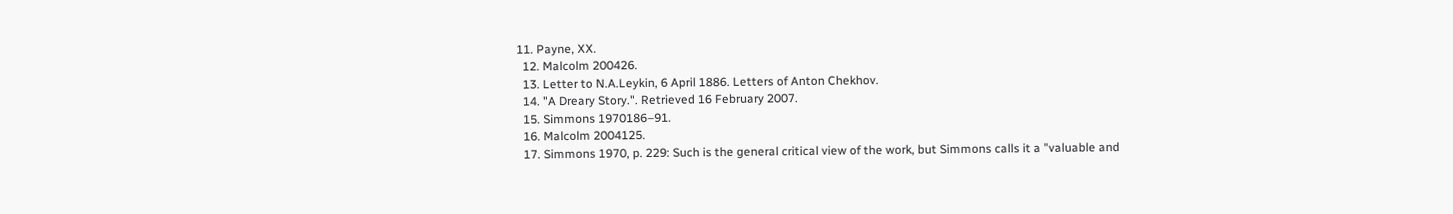11. Payne, XX.
  12. Malcolm 200426.
  13. Letter to N.A.Leykin, 6 April 1886. Letters of Anton Chekhov.
  14. "A Dreary Story.". Retrieved 16 February 2007.
  15. Simmons 1970186–91.
  16. Malcolm 2004125.
  17. Simmons 1970, p. 229: Such is the general critical view of the work, but Simmons calls it a "valuable and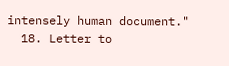intensely human document."
  18. Letter to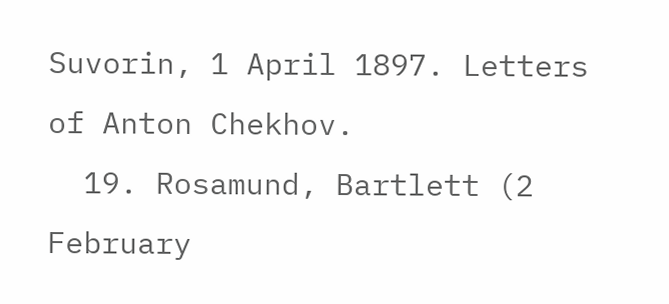Suvorin, 1 April 1897. Letters of Anton Chekhov.
  19. Rosamund, Bartlett (2 February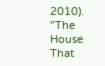2010). "The House That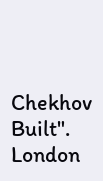Chekhov Built". London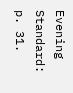Evening Standard: p. 31.